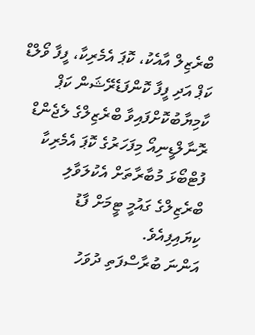ބްރެޒިލް އާއެކު، ކޮޕަ އެމެރިކާ، ފީފާ ވޯލްޑް ކަޕް އަދި ފީފާ ކޮންފަޑެރޭޝަން ކަޕް ކާމިޔާބުކޮށްފައިވާ ބްރެޒިލްގެ ލެޖެންޑް ރޮނާލްޑީނިއޯ މިފަހަރުގެ ކޮޕަ އެމެރިކާ ފުޓްބޯޅަ މުބާރާތަށް އެކުލަވާލި ބްރެޒިލްގެ ގައުމީ ޓީމަށް ފާޑު ކިޔައިފިއެވެ.
އަންނަ ބުރާސްފަތި ދުވަހު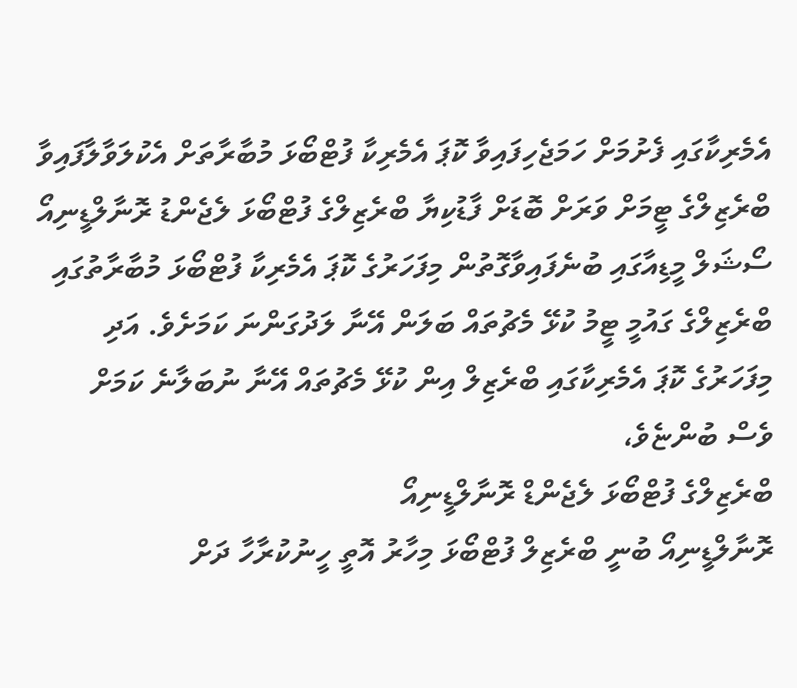އެމެރިކާގައި ފެށުމަށް ހަމަޖެހިފައިވާ ކޮޕަ އެމެރިކާ ފުޓްބޯޅަ މުބާރާތަށް އެކުލަވާލާފައިވާ ބްރެޒިލްގެ ޓީމަށް ވަރަށް ބޮޑަށް ފާޑުކިޔާ ބްރެޒިލްގެ ފުޓްބޯޅަ ލެޖެންޑު ރޮނާލްޑީނިއޯ ސޯޝަލް މީޑިއާގައި ބުނެފައިވާގޮތުން މިފަހަރުގެ ކޮޕަ އެމެރިކާ ފުޓްބޯޅަ މުބާރާތުގައި ބްރެޒިލްގެ ގައުމީ ޓީމު ކުޅޭ މެޗުތައް ބަލަން އޭނާ ލަދުގަންނަ ކަމަށެވެ. އަދި މިފަހަރުގެ ކޮޕަ އެމެރިކާގައި ބްރެޒިލް އިން ކުޅޭ މެޗުތައް އޭނާ ނުބަލާނެ ކަމަށް ވެސް ބުންޏެވެ،
ބްރެޒިލްގެ ފުޓްބޯޅަ ލެޖެންޑް ރޮނާލްޑީނިއޯ
ރޮނާލްޑީނިއޯ ބުނީ ބްރެޒިލް ފުޓްބޯޅަ މިހާރު އޮތީ ހީނުކުރާހާ ދަށް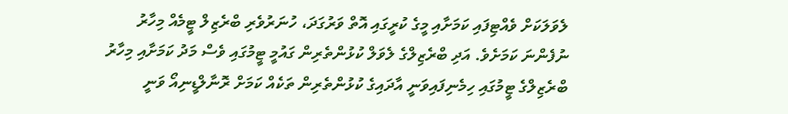ލެވަލަކަށް ވެއްޓިފައި ކަމަށާއި މީގެ ކުރީގައި އޮތް ވަރުގަދަ، ހުނަރުވެރި ބްރެޒިލް ޓީމެއް މިހާރު ނުފެންނަ ކަމަށެވެ. އަދި ބްރެޒިލްގެ ލެވަލް ކުޅުންތެރިން ގައުމީ ޓީމުގައި ވެސް މަދު ކަމަށާއި މިހާރު ބްރެޒިލްގެ ޓީމުގައި ހިމެނިފައިވަނީ އާދައިގެ ކުޅުންތެރިން ތަކެއް ކަމަށް ރޮނާލްޑީނިއޯ ވަނީ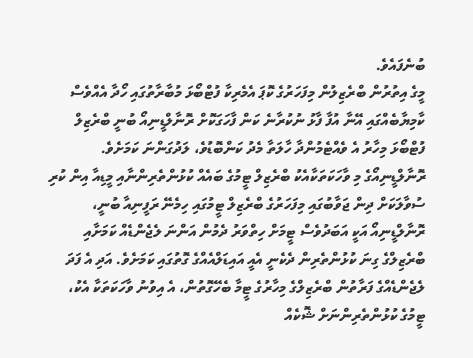ބުނެފައެވެ.
މީގެ އިތުރުން ބްރެޒިލުން މިފަހަރުގެ ކޮޕަ އެމެރިކާ ފުޓްބޯޅަ މުބާރާތުގައި ހޯދާ އެއްވެސް ކާމިޔާބެއްގައި އޭނާ އުފާ ފާޅު ނުކުރާނެ ކަން ފާހަގަކޮށް ރޮނާލްޑީނިއޯ ބުނީ ބްރެޒިލް ފުޓްބޯޅަ މިހާރު އެ ވެއްޓެމުންދާ ހާލަތާ މެދު ކަންބޮޑުވެ، ލަދުގަންނަ ކަމަށެވެ.
ރޮނާލްޑީނިއޯގެ މި ވާހަކަތަކާއެކު ބްރެޒިލް ޓީމުގެ ބައެއް ކުޅުންތެރިންނާއި މީޑިއާ އިން ކުރި ސުވާލަކަށް ދިން ޖަވާބުގައި މިފަހަރުގެ ބްރެޒިލް ޓީމުގައި ހިމެނޭ ރަފީނިއާ ބުނީ، ރޮނާލްޑީނިއޯ އަކީ އަބަދުވެސް ޓީމަށް ހިތްވަރު ދެމުން އަންނަ ލެޖެންޑެއް ކަމަށާއި ބްރެޒިލްގެ ގިނަ ކުޅުންތެރިން ދެކެނީ އެއީ އައިޑަލްއެއްގެ ގޮތުގައި ކަމަށެވެ. އަދި އެ ފަދަ ލެޖެންޑެއްގެ ފަރާތުން ބްރެޒިލްގެ މިހާރުގެ ޓީމާ ބެހޭގޮތުން، އެ އިވުނު ވާހަކަތަކާ އެކު، ޓީމުގެ ކުޅުންތެރިންނަށް ޝޮކެއް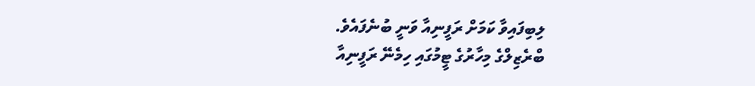ލިބިފައިވާ ކަމަށް ރަފީނިއާ ވަނީ ބުނެފައެވެ.
ބްރެޒިލްގެ މިހާރުގެ ޓީމުގައި ހިމެނޭ ރަފީނިއާ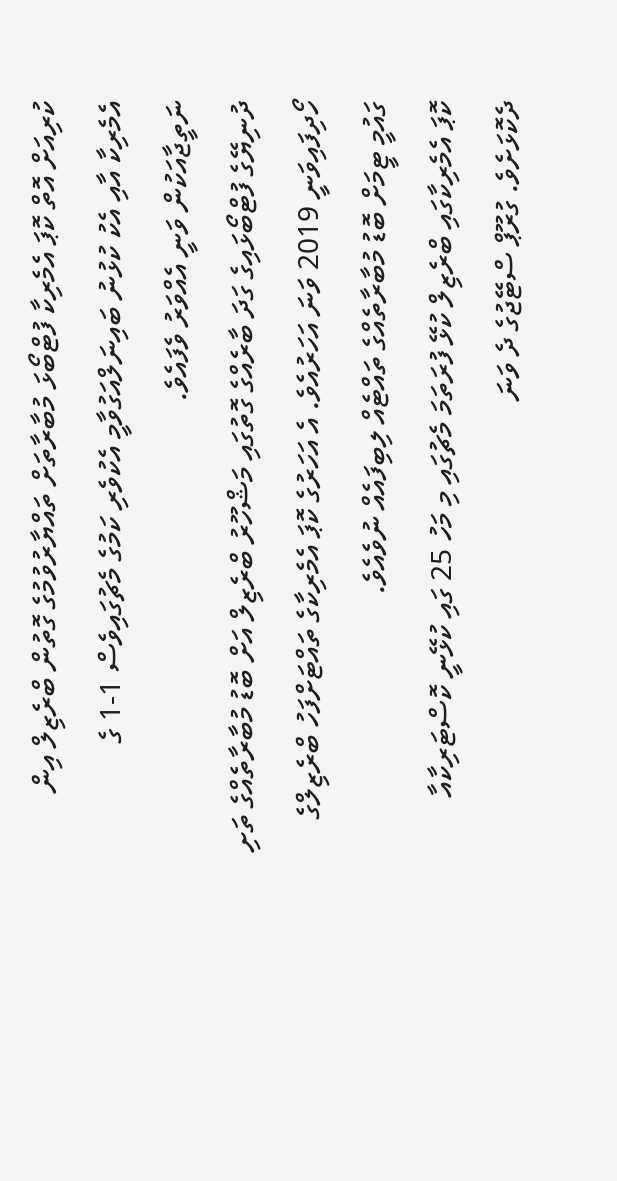ކުރިއަށް އޮތް ކޮޕަ އެމެރިކާ ފުޓްބޯޅަ މުބާރާތަށް ތައްޔާރުވުމުގެ ގޮތުން ބްރެޒިލް އިން އެމެރިކާ އާއި އެކު ކުޅުނު ބައިނަލްއަގުވާމީ އެކުވެރި ކަމުގެ މެޗުގައިވެސް 1-1 ގެ ނަތީޖާއަކުން ވަނީ އެއްވަރު ވެފައެވެ.
ދުނިޔޭގެ ފުޓްބޯޅައިގެ ގަދަ ބާރެއްގެ ގޮތުގައި މަޝްހޫރު ބްރެޒިލް އަށް ބޮޑު މުބާރާތެއްގެ ތަށި ހޯދިފައިވަނީ 2019 ވަނަ އަހަރުއެވެ. އެ އަހަރުގެ ކޮޕަ އެމެރިކާގެ ތައްޓަށްފަހު ބްރެޒިލްގެ ގައުމީ ޓީމަށް ބޮޑު މުބާރާތެއްގެ ތައްޓެއް ލިބިފައެއް ނުވެއެވެ.
ކޮޕަ އެމެރިކާގައި ބްރެޒިލް ކުޅޭ ފުރަތަމަ މެޗުގައި މި މަހު 25 ގައި ކުޅޭނީ ކޮސްޓަރިކާއާ ދެކޮޅަށެވެ. ގުރޫޕް ސްޓޭޖުގެ ދެ ވަނަ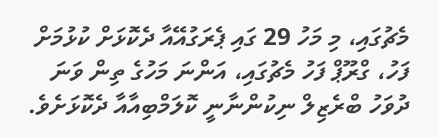މެޗުގައި، މި މަހު 29 ގައި ޕެރަގުއޭއާ ދެކޮޅަށް ކުޅުމަށް ފަހު، ގްރޫޕް ފަހު މެޗުގައި، އަންނަ މަހުގެ ތިން ވަނަ ދުވަހު ބްރެޒިލް ނިކުންނާނީ ކޮލަމްބިއާއާ ދެކޮޅަށެވެ.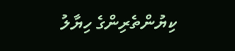ކިޔުންތެރިންގެ ހިޔާލު